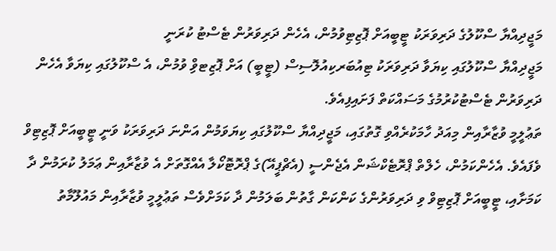މަޖީދިއްޔާ ސްކޫލުގެ ދަރިވަރަކު ޓީބީއަށް ޕޮޒިޓިވުމުން، އެހެން ދަރިވަރުން ޓެސްޓު ކުރަނީ
މަޖީދިއްޔާ ސްކޫލުގައި ކިޔަވާ ދަރިވަރަކު ޓިއުބަރކިއުލޮސިސް (ޓީބީ) އަށް ޕޮޒިޓވިް ވުމުން، އެ ސްކޫލުގައި ކިޔަވާ އެހެން ދަރިވަރުން ޓެސްޓުކުރުމުގެ މަސައްކަތް ފަށައިފިއެވެ.
ތަޢުލީމީ ވުޒާރާއިން މިއަދު ހާމަކުރެއްވި ގޮތުގައި، މަޖީދިއްޔާ ސްކޫލުގައި ކިޔަވަމުން އަންނަ ދަރިވަރަކު ވަނީ ޓީބީއަށް ޕޮޒިޓިވް ވެފައެވެ. އެހެންކަމުން، ހެލްތް ޕްރޮޓެކްޝަން އެޖެންސީ (އެޗްޕީއޭ)ގެ ޕްރޮޓޮކޯލާ އެއްގޮތަށް އެ ވުޒާރާއިން ޢަމަލު ކުރަމުން ދާ ކަމަށާއި، ޓީބީއަށް ޕޮޒިޓިވް ވި ދަރިވަރުންގެ ކަންކަން ގާތުން ބަލަމުން ދާ ކަމަށްވެސް ތަޢުލީމީ ވުޒާރާއިން މައުލޫމާތު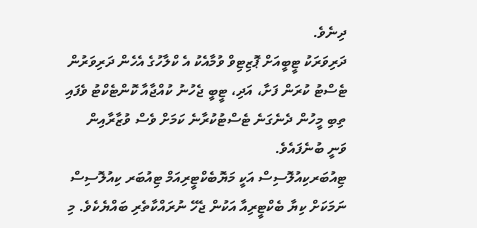ދިނެވެ.
ދަރިވަރަކު ޓީބީއަށް ޕޮޒިޓިވް ވުމާއެކު އެ ކްލާހުގެ އެހެން ދަރިވަރުން ޓެސްޓު ކުރަން ފަށާ، އަދި، ޓީބީ ޖެހުނު ކުއްޖާއާ ކޮންޓެކްޓު ވެފައި ތިބި މީހުން ދެނެގަނެ ޓެސްޓުކުރާނެ ކަމަށް ވެސް ވުޒާރާއިން ވަނީ ބުނެފައެވެ.
ޓިއުބަރކިއުލޮސިސް އަކީ މަޔޮބެކްޓީރިއަމް ޓިއުބަރ ކިއުލޮސިސް ނަމަކަށް ކިޔާ ބެކްޓީރިއާ އަކުން ޖެހޭ ނުރައްކާތެރި ބައްޔެކެވެ. މި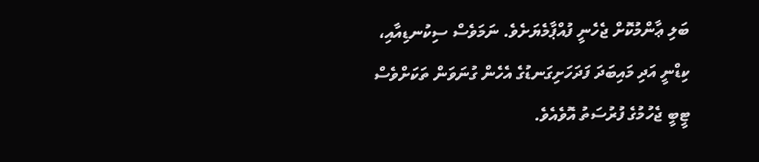ބަލި ޢާންމުކޮށް ޖެހެނީ ފުއްޕާމެޔަށެވެ. ނަމަވެސް ސިކުނޑިއާއި، ކިޑްނީ އަދި މައިބަދަ ފަދަހަށިގަނޑުގެ އެހެން ގުނަވަން ތަކަށްވެސް ޓީބީ ޖެހުމުގެ ފުރުސަތު އޮވެއެވެ.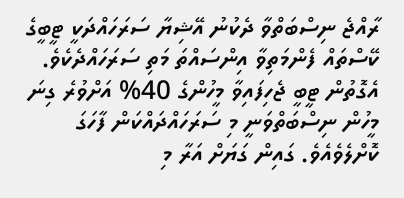ރާއްޖެ ނިސްބަތްވާ ދެކުނު އޭޝިޔާ ސަރަހައްދަކީ ޓީބީގެ ކޭސްތައް ފެންމަތިވާ އިންސައްތަ މަތި ސަރަހައްދެކެވެ. އެގޮތުން ޓީބީ ޖެހިފައިވާ މީހުންގެ 40% އަށްވުރެ ގިނަ މީހުން ނިސްބަތްވަނީ މި ސަރަހައްދައްކަން ފާހަގަ ކޮށްލެވެއެވެ. ގައިން ގަޔަށް އަރާ މި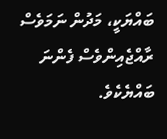ބައްޔަކީ، މަދުން ނަމަވެސް ރާއްޖެއިންވެސް ފެންނަ ބައްޔެކެވެ.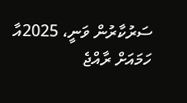ސަރުކާރުން ވަނީ، 2025އާ ހަމައަށް ރާއްޖެ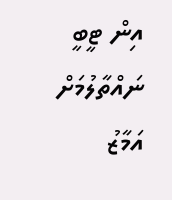އިން ޓީބީ ނައްތާލުމަށް އަމާޒު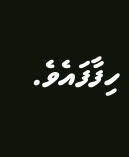ހިފާފައެވެ.